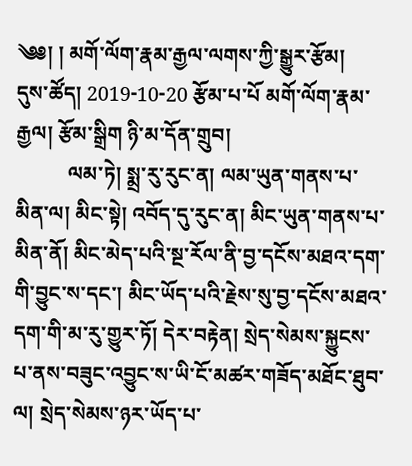༄༅། ། མགོ་ལོག་རྣམ་རྒྱལ་ལགས་ཀྱི་སྒྱུར་རྩོམ།
དུས་ཚོད། 2019-10-20 རྩོམ་པ་པོ མགོ་ལོག་རྣམ་རྒྱལ། རྩོམ་སྒྲིག ཉི་མ་དོན་གྲུབ།
          ལམ་ཏེ། སྨྲ་རུ་རུང་ན། ལམ་ཡུན་གནས་པ་མིན་ལ། མིང་སྟེ། འབོད་དུ་རུང་ན། མིང་ཡུན་གནས་པ་མིན་ནོ། མིང་མེད་པའི་སྔ་རོལ་ནི་བྱ་དངོས་མཐའ་དག་གི་བྱུང་ས་དང་། མིང་ཡོད་པའི་རྗེས་སུ་བྱ་དངོས་མཐའ་དག་གི་མ་རུ་གྱུར་ཏོ། དེར་བརྟེན། སྲེད་སེམས་སྐྱུངས་པ་ནས་བཟུང་འབྱུང་ས་ཡི་ངོ་མཚར་གཟོད་མཐོང་ཐུབ་ལ། སྲེད་སེམས་ཉར་ཡོད་པ་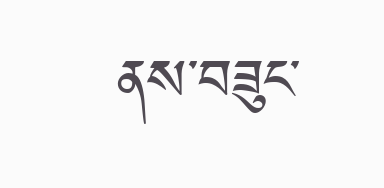ནས་བཟུང་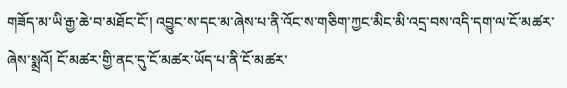གཟོད་མ་ཡི་རྒྱ་ཆེ་བ་མཐོང་ངོ་། འབྱུང་ས་དང་མ་ཞེས་པ་ནི་འོང་ས་གཅིག་ཀྱང་མིང་མི་འདྲ་བས་འདི་དག་ལ་ངོ་མཚར་ཞེས་སྨྲའོ། ངོ་མཚར་གྱི་ནང་དུ་ངོ་མཚར་ཡོད་པ་ནི་ངོ་མཚར་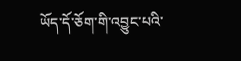ཡོད་དོ་ཅོག་གི་འབྱུང་པའི་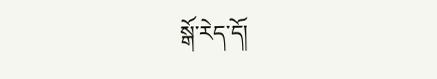སྒོ་རེད་དོ།